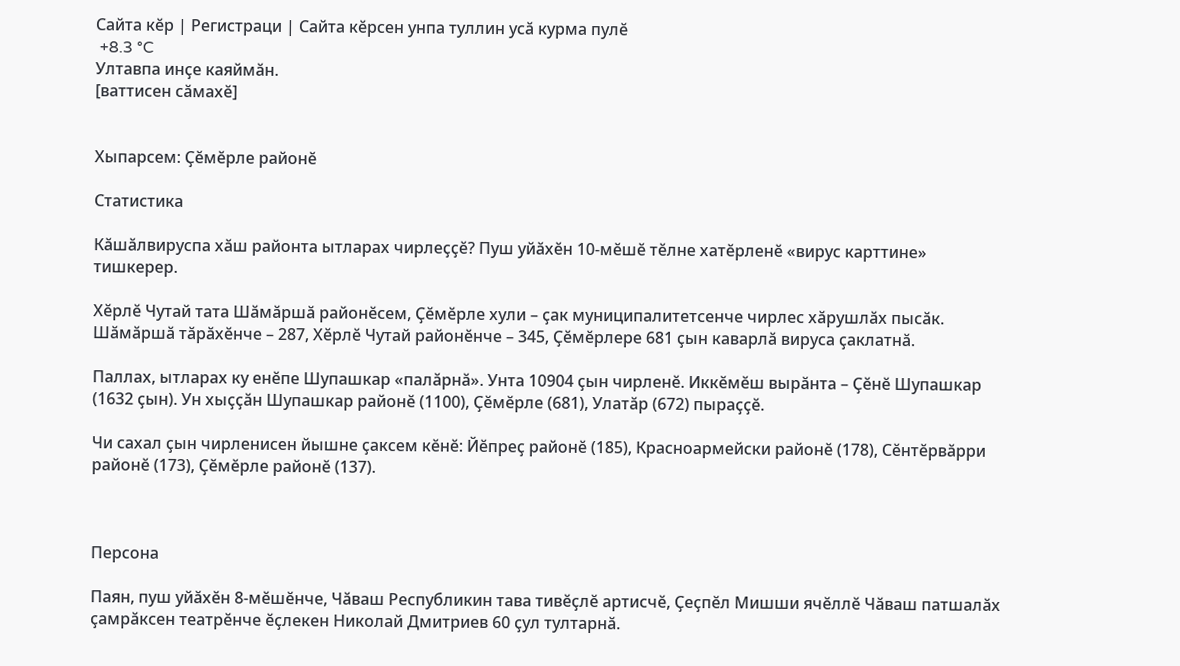Сайта кӗр | Регистраци | Сайта кӗрсен унпа туллин усӑ курма пулӗ
 +8.3 °C
Ултавпа инҫе каяймӑн.
[ваттисен сӑмахӗ]


Хыпарсем: Ҫӗмӗрле районӗ

Статистика

Кӑшӑлвируспа хӑш районта ытларах чирлеҫҫӗ? Пуш уйӑхӗн 10-мӗшӗ тӗлне хатӗрленӗ «вирус карттине» тишкерер.

Хӗрлӗ Чутай тата Шӑмӑршӑ районӗсем, Ҫӗмӗрле хули – ҫак муниципалитетсенче чирлес хӑрушлӑх пысӑк. Шӑмӑршӑ тӑрӑхӗнче – 287, Хӗрлӗ Чутай районӗнче – 345, Ҫӗмӗрлере 681 ҫын каварлӑ вируса ҫаклатнӑ.

Паллах, ытларах ку енӗпе Шупашкар «палӑрнӑ». Унта 10904 ҫын чирленӗ. Иккӗмӗш вырӑнта – Ҫӗнӗ Шупашкар (1632 ҫын). Ун хыҫҫӑн Шупашкар районӗ (1100), Ҫӗмӗрле (681), Улатӑр (672) пыраҫҫӗ.

Чи сахал ҫын чирленисен йышне ҫаксем кӗнӗ: Йӗпреҫ районӗ (185), Красноармейски районӗ (178), Сӗнтӗрвӑрри районӗ (173), Ҫӗмӗрле районӗ (137).



Персона

Паян, пуш уйӑхӗн 8-мӗшӗнче, Чӑваш Республикин тава тивӗҫлӗ артисчӗ, Ҫеҫпӗл Мишши ячӗллӗ Чӑваш патшалӑх ҫамрӑксен театрӗнче ӗҫлекен Николай Дмитриев 60 ҫул тултарнӑ.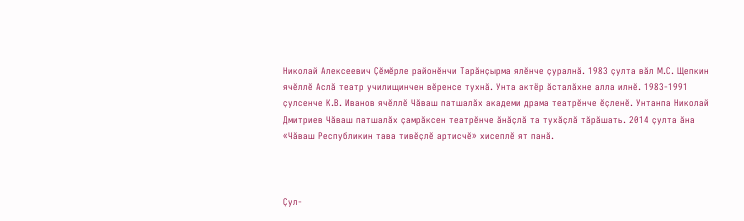Николай Алексеевич Ҫӗмӗрле районӗнчи Тарӑнҫырма ялӗнче ҫуралнӑ. 1983 ҫулта вӑл М.С. Щепкин ячӗллӗ Аслӑ театр училищинчен вӗренсе тухнӑ. Унта актёр ӑсталӑхне алла илнӗ. 1983-1991 ҫулсенче К.В. Иванов ячӗллӗ Чӑваш патшалӑх академи драма театрӗнче ӗҫленӗ. Унтанпа Николай Дмитриев Чӑваш патшалӑх ҫамрӑксен театрӗнче ӑнӑҫлӑ та тухӑҫлӑ тӑрӑшать. 2014 ҫулта ӑна «Чӑваш Республикин тава тивӗҫлӗ артисчӗ» хисеплӗ ят панӑ.



Ҫул-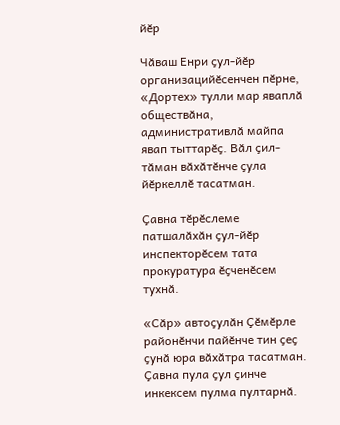йӗр

Чӑваш Енри ҫул-йӗр организацийӗсенчен пӗрне, «Дортех» тулли мар яваплӑ обществӑна, административлӑ майпа явап тыттарӗҫ. Вӑл ҫил-тӑман вӑхӑтӗнче ҫула йӗркеллӗ тасатман.

Ҫавна тӗрӗслеме патшалӑхӑн ҫул-йӗр инспекторӗсем тата прокуратура ӗҫченӗсем тухнӑ.

«Сӑр» автоҫулӑн Ҫӗмӗрле районӗнчи пайӗнче тин ҫеҫ ҫунӑ юра вӑхӑтра тасатман. Ҫавна пула ҫул ҫинче инкексем пулма пултарнӑ.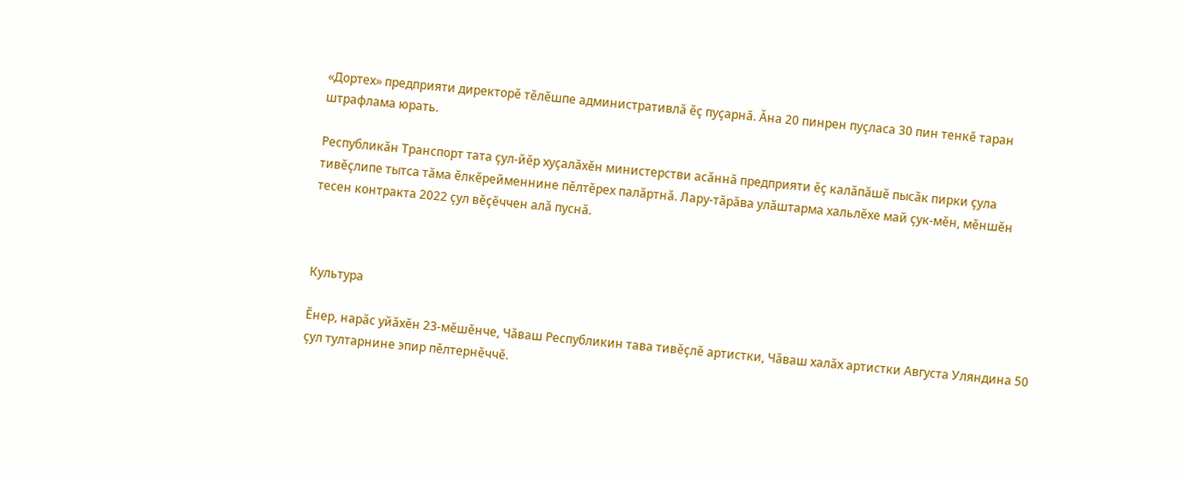«Дортех» предприяти директорӗ тӗлӗшпе административлӑ ӗҫ пуҫарнӑ. Ӑна 20 пинрен пуҫласа 30 пин тенкӗ таран штрафлама юрать.

Республикӑн Транспорт тата ҫул-йӗр хуҫалӑхӗн министерстви асӑннӑ предприяти ӗҫ калӑпӑшӗ пысӑк пирки ҫула тивӗҫлипе тытса тӑма ӗлкӗрейменнине пӗлтӗрех палӑртнӑ. Лару-тӑрӑва улӑштарма хальлӗхе май ҫук-мӗн, мӗншӗн тесен контракта 2022 ҫул вӗҫӗччен алӑ пуснӑ.



Культура

Ӗнер, нарӑс уйӑхӗн 23-мӗшӗнче, Чӑваш Республикин тава тивӗҫлӗ артистки, Чӑваш халӑх артистки Августа Уляндина 50 ҫул тултарнине эпир пӗлтернӗччӗ.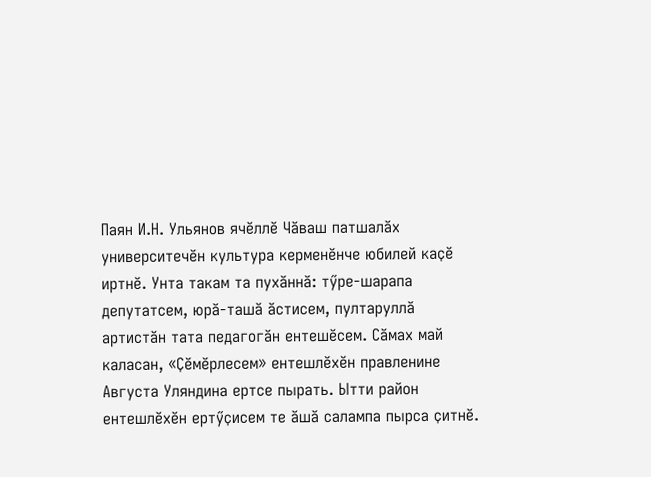Паян И.Н. Ульянов ячӗллӗ Чӑваш патшалӑх университечӗн культура керменӗнче юбилей каҫӗ иртнӗ. Унта такам та пухӑннӑ: тӳре-шарапа депутатсем, юрӑ-ташӑ ӑстисем, пултаруллӑ артистӑн тата педагогӑн ентешӗсем. Сӑмах май каласан, «Ҫӗмӗрлесем» ентешлӗхӗн правленине Августа Уляндина ертсе пырать. Ытти район ентешлӗхӗн ертӳҫисем те ӑшӑ салампа пырса ҫитнӗ.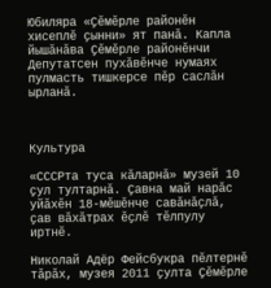Юбиляра «Ҫӗмӗрле районӗн хисеплӗ ҫынни» ят панӑ. Капла йышӑнӑва Ҫӗмӗрле районӗнчи Депутатсен пухӑвӗнче нумаях пулмасть тишкерсе пӗр саслӑн ырланӑ.



Культура

«СССРта туса кӑларнӑ» музей 10 ҫул тултарнӑ. Ҫавна май нарӑс уйӑхӗн 18-мӗшӗнче савӑнӑҫлӑ, ҫав вӑхӑтрах ӗҫлӗ тӗлпулу иртнӗ.

Николай Адёр Фейсбукра пӗлтернӗ тӑрӑх, музея 2011 ҫулта Ҫӗмӗрле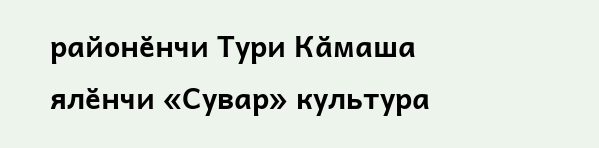районӗнчи Тури Кӑмаша ялӗнчи «Сувар» культура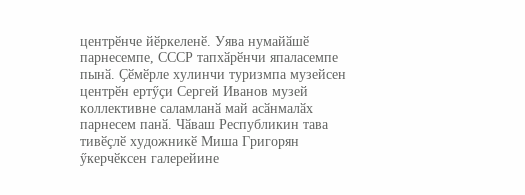центрӗнче йӗркеленӗ. Уява нумайӑшӗ парнесемпе, СССР тапхӑрӗнчи япаласемпе пынӑ. Ҫӗмӗрле хулинчи туризмпа музейсен центрӗн ертӳҫи Сергей Иванов музей коллективне саламланӑ май асӑнмалӑх парнесем панӑ. Чӑваш Республикин тава тивӗҫлӗ художникӗ Миша Григорян ӳкерчӗксен галерейине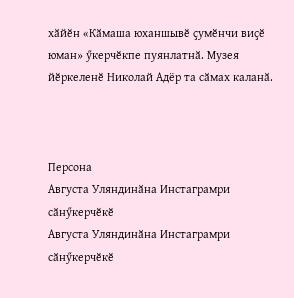хӑйӗн «Кӑмаша юханшывӗ ҫумӗнчи виҫӗ юман» ӳкерчӗкпе пуянлатнӑ. Музея йӗркеленӗ Николай Адёр та сӑмах каланӑ.



Персона
Августа Уляндинӑна Инстаграмри сӑнӳкерчӗкӗ
Августа Уляндинӑна Инстаграмри сӑнӳкерчӗкӗ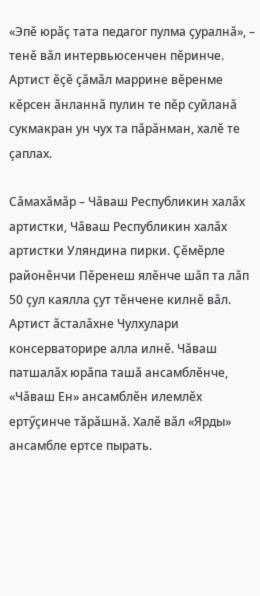«Эпӗ юрӑҫ тата педагог пулма ҫуралнӑ», – тенӗ вӑл интервьюсенчен пӗринче. Артист ӗҫӗ ҫӑмӑл маррине вӗренме кӗрсен ӑнланнӑ пулин те пӗр суйланӑ сукмакран ун чух та пӑрӑнман, халӗ те ҫаплах.

Сӑмахӑмӑр – Чӑваш Республикин халӑх артистки, Чӑваш Республикин халӑх артистки Уляндина пирки. Ҫӗмӗрле районӗнчи Пӗренеш ялӗнче шӑп та лӑп 50 ҫул каялла ҫут тӗнчене килнӗ вӑл. Артист ӑсталӑхне Чулхулари консерваторире алла илнӗ. Чӑваш патшалӑх юрӑпа ташӑ ансамблӗнче, «Чӑваш Ен» ансамблӗн илемлӗх ертӳҫинче тӑрӑшнӑ. Халӗ вӑл «Ярды» ансамбле ертсе пырать.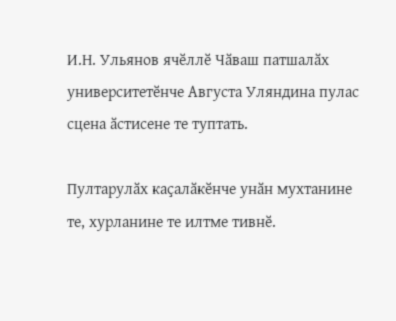И.Н. Ульянов ячӗллӗ Чӑваш патшалӑх университетӗнче Августа Уляндина пулас сцена ӑстисене те туптать.

Пултарулӑх каҫалӑкӗнче унӑн мухтанине те, хурланине те илтме тивнӗ.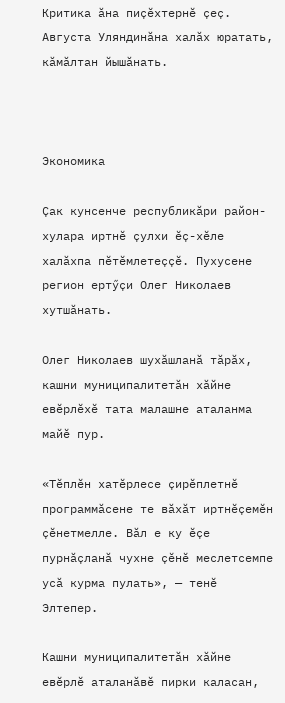Критика ӑна пиҫӗхтернӗ ҫеҫ. Августа Уляндинӑна халӑх юратать, кӑмӑлтан йышӑнать.



Экономика

Ҫак кунсенче республикӑри район-хулара иртнӗ ҫулхи ӗҫ-хӗле халӑхпа пӗтӗмлетеҫҫӗ. Пухусене регион ертӳҫи Олег Николаев хутшӑнать.

Олег Николаев шухӑшланӑ тӑрӑх, кашни муниципалитетӑн хӑйне евӗрлӗхӗ тата малашне аталанма майӗ пур.

«Тӗплӗн хатӗрлесе ҫирӗплетнӗ программӑсене те вӑхӑт иртнӗҫемӗн ҫӗнетмелле. Вӑл е ку ӗҫе пурнӑҫланӑ чухне ҫӗнӗ меслетсемпе усӑ курма пулать», — тенӗ Элтепер.

Кашни муниципалитетӑн хӑйне евӗрлӗ аталанӑвӗ пирки каласан,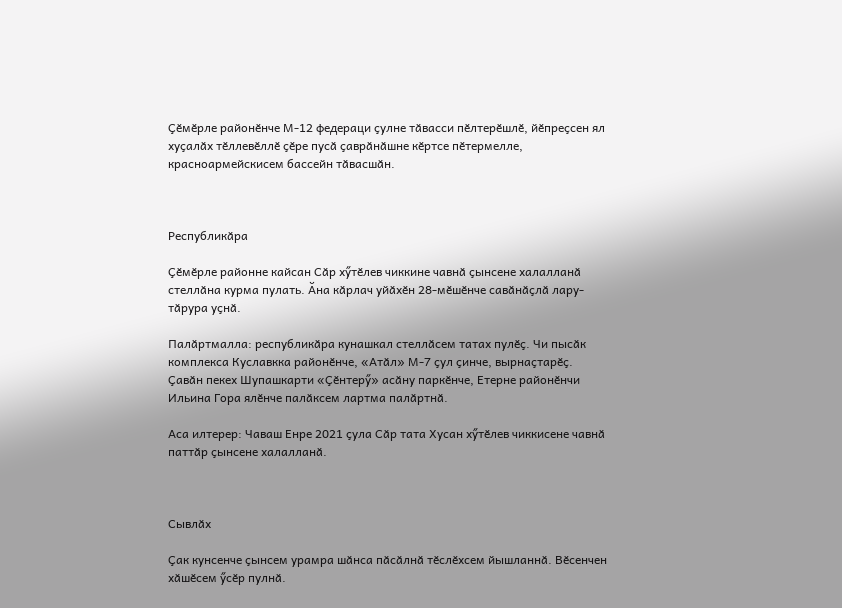Ҫӗмӗрле районӗнче М-12 федераци ҫулне тӑвасси пӗлтерӗшлӗ, йӗпреҫсен ял хуҫалӑх тӗллевӗллӗ ҫӗре пусӑ ҫаврӑнӑшне кӗртсе пӗтермелле, красноармейскисем бассейн тӑвасшӑн.



Республикӑра

Ҫӗмӗрле районне кайсан Сӑр хӳтӗлев чиккине чавнӑ ҫынсене халалланӑ стеллӑна курма пулать. Ӑна кӑрлач уйӑхӗн 28-мӗшӗнче савӑнӑҫлӑ лару-тӑрура уҫнӑ.

Палӑртмалла: республикӑра кунашкал стеллӑсем татах пулӗҫ. Чи пысӑк комплекса Куславкка районӗнче, «Атӑл» М-7 ҫул ҫинче, вырнаҫтарӗҫ. Ҫавӑн пекех Шупашкарти «Ҫӗнтерӳ» асӑну паркӗнче, Етерне районӗнчи Ильина Гора ялӗнче палӑксем лартма палӑртнӑ.

Аса илтерер: Чаваш Енре 2021 ҫула Сӑр тата Хусан хӳтӗлев чиккисене чавнӑ паттӑр ҫынсене халалланӑ.



Сывлӑх

Ҫак кунсенче ҫынсем урамра шӑнса пӑсӑлнӑ тӗслӗхсем йышланнӑ. Вӗсенчен хӑшӗсем ӳсӗр пулнӑ.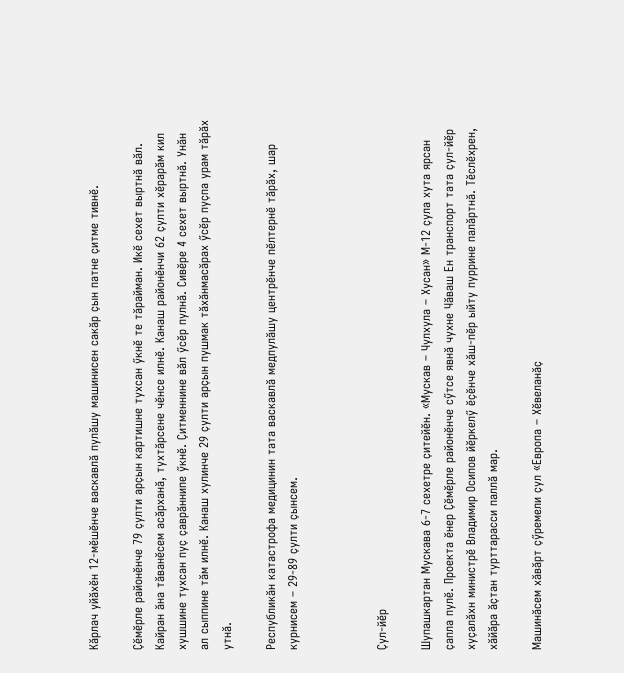Кӑрлач уйӑхӗн 12-мӗшӗнче васкавлӑ пулӑшу машинисен сакӑр ҫын патне ҫитме тивнӗ.

Ҫӗмӗрле районӗнче 79 ҫулти арҫын картишне тухсан ӳкнӗ те тӑрайман. Икӗ сехет выртнӑ вӑл. Кайран ӑна тӑванӗсем асӑрханӑ, тухтӑрсене чӗнсе илнӗ. Канаш районӗнчи 62 ҫулти хӗрарӑм кил хушшине тухсан пуҫ ҫаврӑннипе ӳкнӗ. Ҫитменнине вӑл ӳсӗр пулнӑ. Сивӗре 4 сехет выртнӑ. Унӑн ал сыппине тӑм илнӗ. Канаш хулинче 29 ҫулти арҫын пушмак тӑхӑнмасӑрах ӳсӗр пуҫпа урам тӑрӑх утнӑ.

Республикӑн катастрофа медицинин тата васкавлӑ медпулӑшу центрӗнче пӗлтернӗ тӑрӑх, шар курнисем – 29-89 ҫулти ҫынсем.



Ҫул-йӗр

Шупашкартан Мускава 6-7 сехетре ҫитейӗн. «Мускав – Чулхула – Хусан» М-12 ҫула хута ярсан ҫапла пулӗ. Проекта ӗнер Ҫӗмӗрле районӗнче сӳтсе явнӑ чухне Чӑваш Ен транспорт тата ҫул-йӗр хуҫалӑхн министрӗ Владимир Осипов йӗркелӳ ӗҫӗнче хӑш-пӗр ыйту пуррине палӑртнӑ. Тӗслӗхрен, хӑйӑра ӑҫтан турттарасси паллӑ мар.

Машинӑсем хӑвӑрт ҫӳремели ҫул «Европа – Хӗвеланӑҫ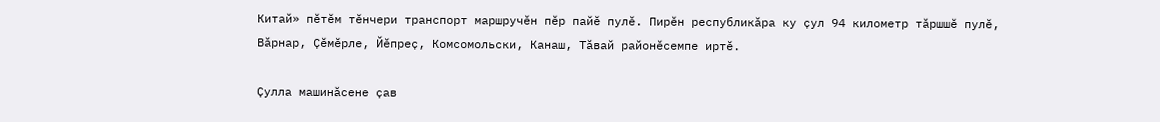Китай» пӗтӗм тӗнчери транспорт маршручӗн пӗр пайӗ пулӗ. Пирӗн республикӑра ку ҫул 94 километр тӑршшӗ пулӗ, Вӑрнар, Ҫӗмӗрле, Йӗпреҫ, Комсомольски, Канаш, Тӑвай районӗсемпе иртӗ.

Ҫулла машинӑсене ҫав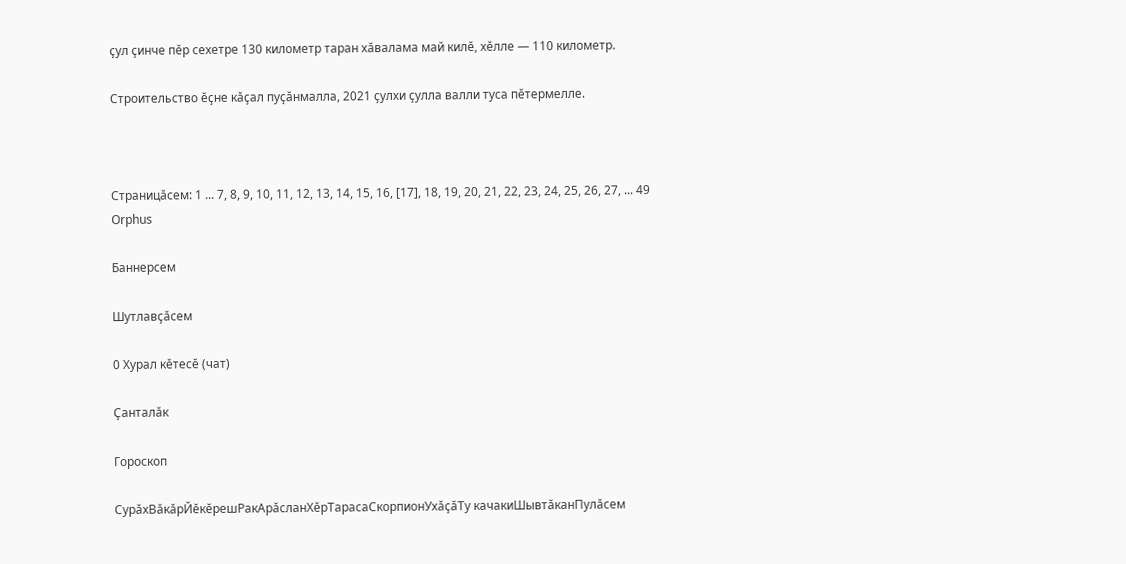ҫул ҫинче пӗр сехетре 130 километр таран хӑвалама май килӗ, хӗлле — 110 километр.

Строительство ӗҫне кӑҫал пуҫӑнмалла, 2021 ҫулхи ҫулла валли туса пӗтермелле.



Страницӑсем: 1 ... 7, 8, 9, 10, 11, 12, 13, 14, 15, 16, [17], 18, 19, 20, 21, 22, 23, 24, 25, 26, 27, ... 49
Orphus

Баннерсем

Шутлавҫӑсем

0 Хурал кӗтесӗ (чат)

Ҫанталӑк

Гороскоп

СурӑхВӑкӑрЙӗкӗрешРакАрӑсланХӗрТарасаСкорпионУхӑҫӑТу качакиШывтӑканПулӑсем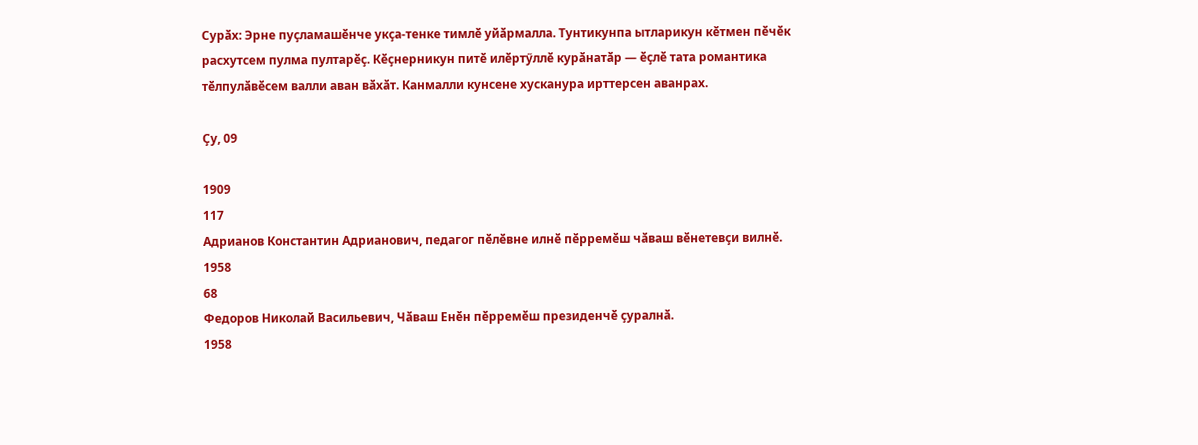Сурӑх: Эрне пуҫламашӗнче укҫа-тенке тимлӗ уйӑрмалла. Тунтикунпа ытларикун кӗтмен пӗчӗк расхутсем пулма пултарӗҫ. Кӗҫнерникун питӗ илӗртӳллӗ курӑнатӑр — ӗҫлӗ тата романтика тӗлпулӑвӗсем валли аван вӑхӑт. Канмалли кунсене хусканура ирттерсен аванрах.

Ҫу, 09

1909
117
Адрианов Константин Адрианович, педагог пӗлӗвне илнӗ пӗрремӗш чӑваш вӗнетевҫи вилнӗ.
1958
68
Федоров Николай Васильевич, Чӑваш Енӗн пӗрремӗш президенчӗ ҫуралнӑ.
1958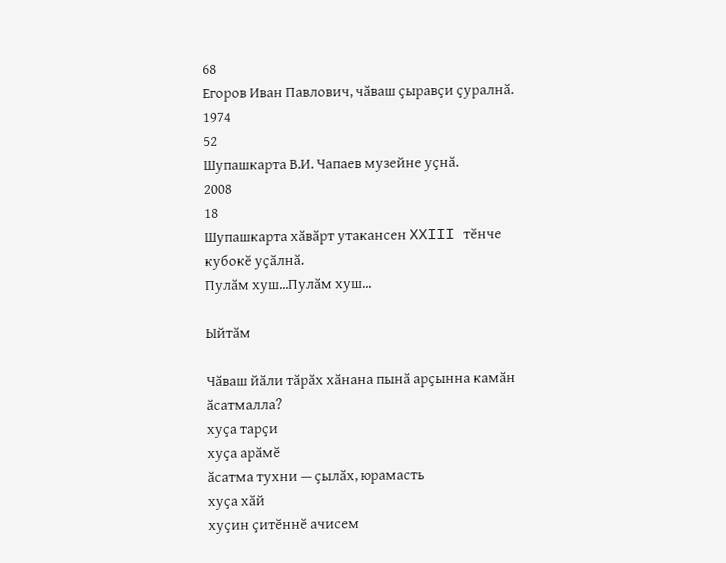68
Егоров Иван Павлович, чӑваш ҫыравҫи ҫуралнӑ.
1974
52
Шупашкарта В.И. Чапаев музейне уҫнӑ.
2008
18
Шупашкарта хӑвӑрт утакансен XXIII тӗнче кубокӗ уҫӑлнӑ.
Пулӑм хуш...Пулӑм хуш...

Ыйтӑм

Чӑваш йӑли тӑрӑх хӑнана пынӑ арҫынна камӑн ӑсатмалла?
хуҫа тарҫи
хуҫа арӑмӗ
ӑсатма тухни — ҫылӑх, юрамасть
хуҫа хӑй
хуҫин ҫитӗннӗ ачисем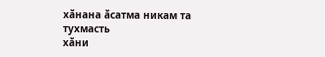хӑнана ӑсатма никам та тухмасть
хӑни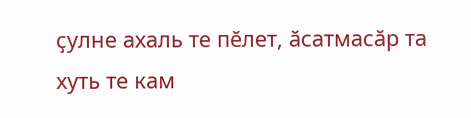ҫулне ахаль те пӗлет, ӑсатмасӑр та
хуть те кам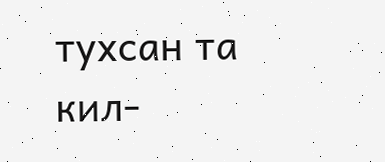тухсан та
кил-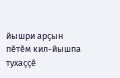йышри арҫын
пӗтӗм кил-йышпа тухаҫҫӗ